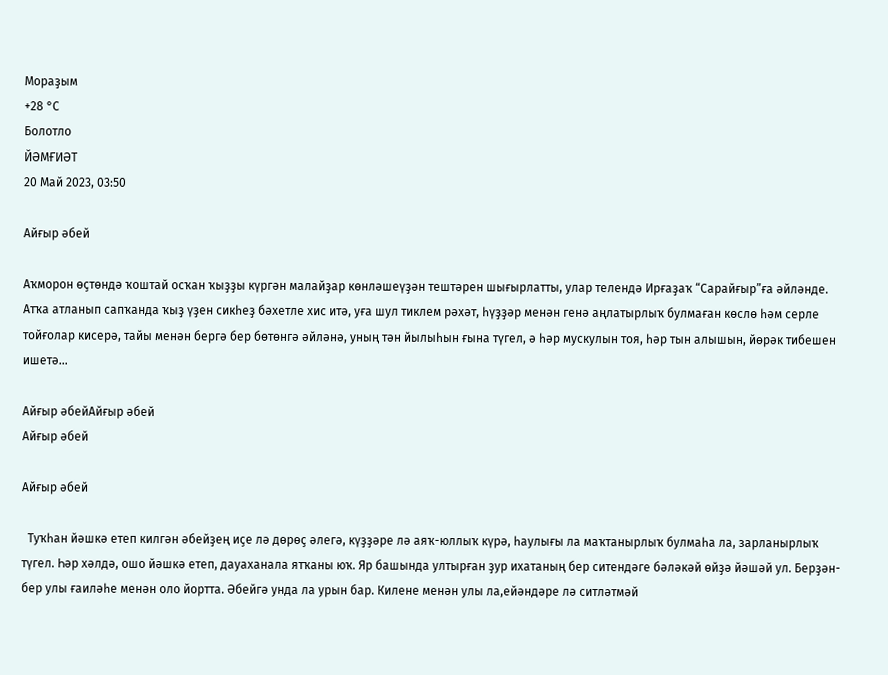Мораҙым
+28 °С
Болотло
ЙӘМҒИӘТ
20 Май 2023, 03:50

Айғыр әбей

Аҡморон өҫтөндә ҡоштай осҡан ҡыҙҙы күргән малайҙар көнләшеүҙән тештәрен шығырлатты, улар телендә Ирғаҙаҡ “Сарайғыр”ға әйләнде. Атҡа атланып сапҡанда ҡыҙ үҙен сикһеҙ бәхетле хис итә, уға шул тиклем рәхәт, һүҙҙәр менән генә аңлатырлыҡ булмаған көслө һәм серле тойғолар кисерә, тайы менән бергә бер бөтөнгә әйләнә, уның тән йылыһын ғына түгел, ә һәр мускулын тоя, һәр тын алышын, йөрәк тибешен ишетә…

Айғыр әбейАйғыр әбей
Айғыр әбей

Айғыр әбей

  Туҡһан йәшкә етеп килгән әбейҙең иҫе лә дөрөҫ әлегә, күҙҙәре лә аяҡ-юллыҡ күрә, һаулығы ла маҡтанырлыҡ булмаһа ла, зарланырлыҡ түгел. Һәр хәлдә, ошо йәшкә етеп, дауаханала ятҡаны юҡ. Яр башында ултырған ҙур ихатаның бер ситендәге бәләкәй өйҙә йәшәй ул. Берҙән-бер улы ғаиләһе менән оло йортта. Әбейгә унда ла урын бар. Килене менән улы ла,ейәндәре лә ситләтмәй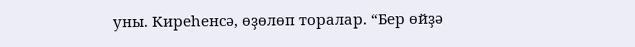уны. Киреһенсә, өҙөлөп торалар. “Бер өйҙә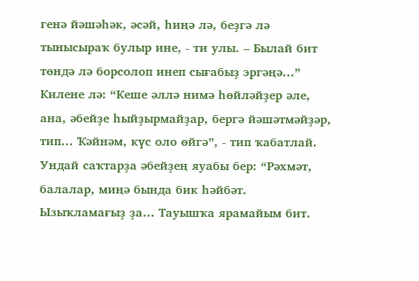генә йәшәһәк, әсәй, һиңә лә, беҙгә лә тынысыраҡ булыр ине, - ти улы. – Былай бит төндә лә борсолоп инеп сығабыҙ эргәңә…” Килене лә: “Кеше әллә нимә һөйләйҙер әле, ана, әбейҙе һыйҙырмайҙар, бергә йәшәтмәйҙәр, тип… Ҡәйнәм, күс оло өйгә”, - тип ҡабатлай. Ундай саҡтарҙа әбейҙең яуабы бер: “Рәхмәт, балалар, миңә бында бик һәйбәт. Ызыҡламағыҙ ҙа… Тауышҡа ярамайым бит.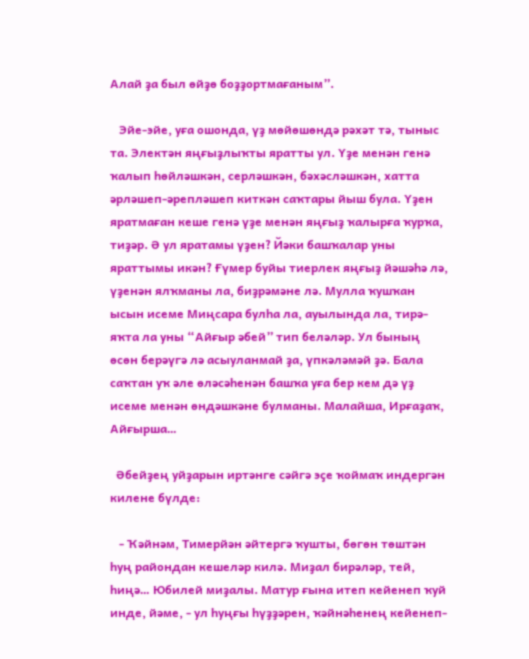Алай ҙа был өйҙө боҙҙортмағаным”.

   Эйе-эйе, уға ошонда, үҙ мөйөшөндә рәхәт тә, тыныс та. Электән яңғыҙлыҡты яратты ул. Үҙе менән генә ҡалып һөйләшкән, серләшкән, бәхәсләшкән, хатта әрләшеп-әрепләшеп киткән саҡтары йыш була. Үҙен яратмаған кеше генә үҙе менән яңғыҙ ҡалырға ҡурҡа, тиҙәр. Ә ул яратамы үҙен? Йәки башҡалар уны яраттымы икән? Ғүмер буйы тиерлек яңғыҙ йәшәһә лә, үҙенән ялҡманы ла, биҙрәмәне лә. Мулла ҡушҡан ысын исеме Миңсара булһа ла, ауылында ла, тирә-яҡта ла уны “Айғыр әбей” тип беләләр. Ул бының өсөн берәүгә лә асыуланмай ҙа, үпкәләмәй ҙә. Бала саҡтан уҡ әле өләсәһенән башҡа уға бер кем дә үҙ исеме менән өндәшкәне булманы. Малайша, Ирғаҙаҡ, Айғырша…

  Әбейҙең уйҙарын иртәнге сәйгә эҫе ҡоймаҡ индергән килене бүлде:

   - Ҡәйнәм, Тимерйән әйтергә ҡушты, бөгөн төштән һуң райондан кешеләр килә. Миҙал бирәләр, тей, һиңә… Юбилей миҙалы. Матур ғына итеп кейенеп ҡуй инде, йәме, - ул һуңғы һүҙҙәрен, ҡәйнәһенең кейенеп-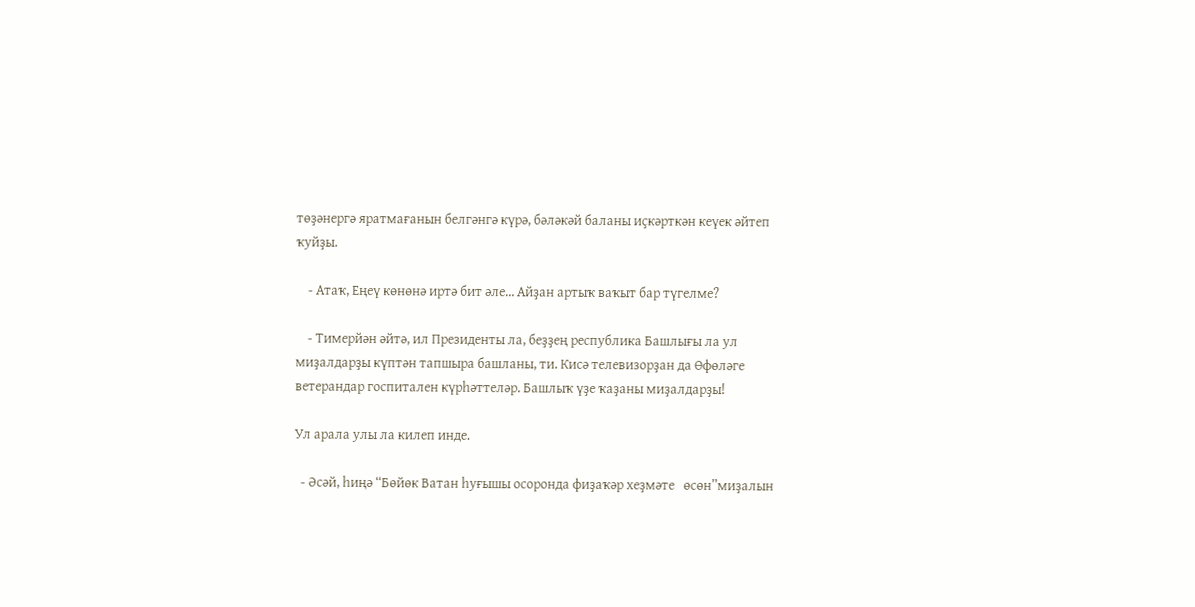төҙәнергә яратмағанын белгәнгә күрә, бәләкәй баланы иҫкәрткән кеүек әйтеп ҡуйҙы.

    - Атаҡ, Еңеү көнөнә иртә бит әле… Айҙан артыҡ ваҡыт бар түгелме?

    - Тимерйән әйтә, ил Президенты ла, беҙҙең республика Башлығы ла ул миҙалдарҙы күптән тапшыра башланы, ти. Кисә телевизорҙан да Өфөләге ветерандар госпитален күрһәттеләр. Башлыҡ үҙе ҡаҙаны миҙалдарҙы!

Ул арала улы ла килеп инде.

  - Әсәй, һиңә “Бөйөк Ватан һуғышы осоронда фиҙаҡәр хеҙмәте   өсөн”миҙалын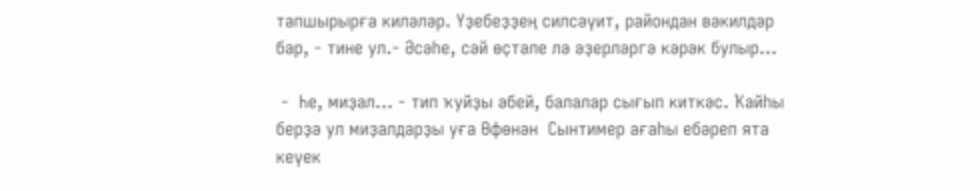тапшырырға киләләр. Үҙебеҙҙең силсәүит, райондан вәкилдәр бар, - тине ул.- Әсәһе, сәй өҫтәле лә әҙерләргә кәрәк булыр…

 -  Һе, миҙал… - тип ҡуйҙы әбей, балалар сығып киткәс. Ҡайһы берҙә ул миҙалдарҙы уға Өфөнән  Сынтимер ағаһы ебәреп ята кеүек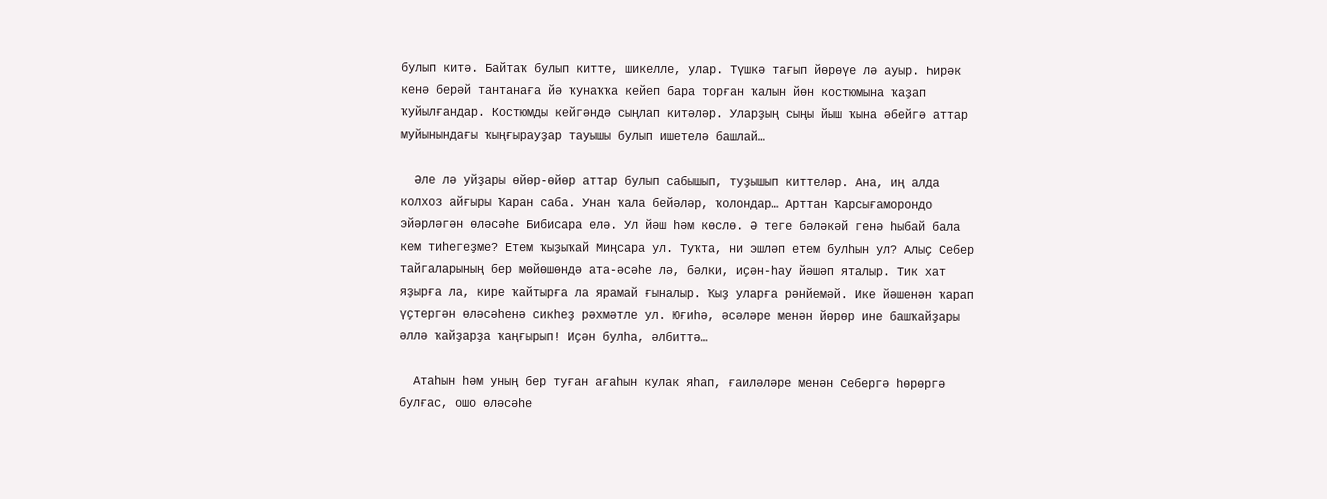булып китә. Байтаҡ булып китте, шикелле, улар. Түшкә тағып йөрөүе лә ауыр. Һирәк кенә берәй тантанаға йә ҡунаҡҡа кейеп бара торған ҡалын йөн костюмына ҡаҙап ҡуйылғандар. Костюмды кейгәндә сыңлап китәләр. Уларҙың сыңы йыш ҡына әбейгә аттар муйынындағы ҡыңғырауҙар тауышы булып ишетелә башлай…

  Әле лә уйҙары өйөр-өйөр аттар булып сабышып, туҙышып киттеләр. Ана, иң алда колхоз айғыры Ҡаран саба. Унан ҡала бейәләр, ҡолондар… Арттан Ҡарсығаморондо эйәрләгән өләсәһе Бибисара елә. Ул йәш һәм көслө. Ә теге бәләкәй генә һыбай бала кем тиһегеҙме? Етем ҡыҙыҡай Миңсара ул. Туҡта, ни эшләп етем булһын ул? Алыҫ Себер тайгаларының бер мөйөшөндә ата-әсәһе лә, бәлки, иҫән-һау йәшәп яталыр. Тик хат яҙырға ла, кире ҡайтырға ла ярамай ғыналыр. Ҡыҙ уларға рәнйемәй. Ике йәшенән ҡарап үҫтергән өләсәһенә сикһеҙ рәхмәтле ул. Юғиһә, әсәләре менән йөрөр ине башҡайҙары әллә ҡайҙарҙа ҡаңғырып! Иҫән булһа, әлбиттә…

  Атаһын һәм уның бер туған ағаһын кулак яһап, ғаиләләре менән Себергә һөрөргә булғас, ошо өләсәһе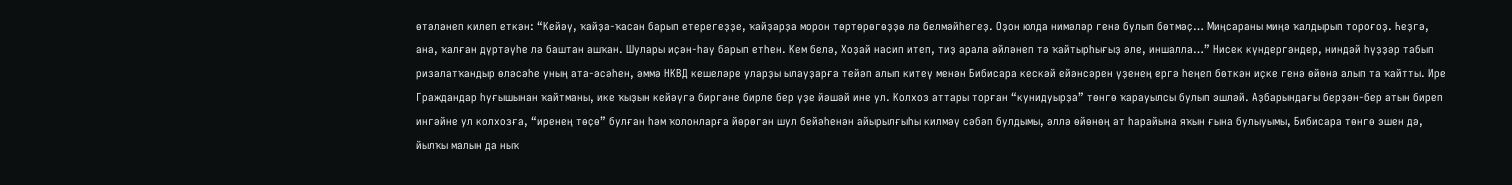өтәләнеп килеп еткән: “Кейәү, ҡайҙа-ҡасан барып етерегеҙҙе, ҡайҙарҙа морон төртөрөгөҙҙө лә белмәйһегеҙ. Оҙон юлда нимәләр генә булып бөтмәҫ… Миңсараны миңә ҡалдырып тороғоҙ. Һеҙгә, ана, ҡалған дүртәүһе лә баштан ашҡан. Шулары иҫән-һау барып етһен. Кем белә, Хоҙай насип итеп, тиҙ арала әйләнеп тә ҡайтырһығыҙ әле, иншалла…” Нисек күндергәндер, ниндәй һүҙҙәр табып ризалатҡандыр өләсәһе уның ата-әсәһен, әммә НКВД кешеләре уларҙы ылауҙарға тейәп алып китеү менән Бибисара кескәй ейәнсәрен үҙенең ергә һеңеп бөткән иҫке генә өйөнә алып та ҡайтты. Ире Граждандар һуғышынан ҡайтманы, ике ҡыҙын кейәүгә биргәне бирле бер үҙе йәшәй ине ул. Колхоз аттары торған “кунидуырҙа” төнгө ҡарауылсы булып эшләй. Аҙбарындағы берҙән-бер атын биреп ингәйне ул колхозға, “иренең төҫө” булған һәм ҡолонларға йөрөгән шул бейәһенән айырылғыһы килмәү сәбәп булдымы, әллә өйөнөң ат һарайына яҡын ғына булыуымы, Бибисара төнгө эшен дә, йылҡы малын да ныҡ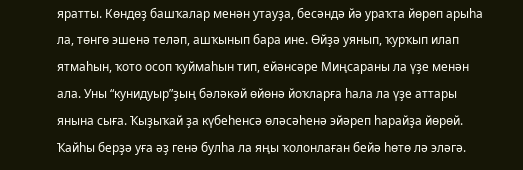яратты. Көндөҙ башҡалар менән утауҙа, бесәндә йә ураҡта йөрөп арыһа ла, төнгө эшенә теләп, ашҡынып бара ине. Өйҙә уянып, ҡурҡып илап ятмаһын, ҡото осоп ҡуймаһын тип, ейәнсәре Миңсараны ла үҙе менән ала. Уны “кунидуыр”ҙың бәләкәй өйөнә йоҡларға һала ла үҙе аттары янына сыға. Ҡыҙыҡай ҙа күбеһенсә өләсәһенә эйәреп һарайҙа йөрөй. Ҡайһы берҙә уға әҙ генә булһа ла яңы ҡолонлаған бейә һөтө лә эләгә.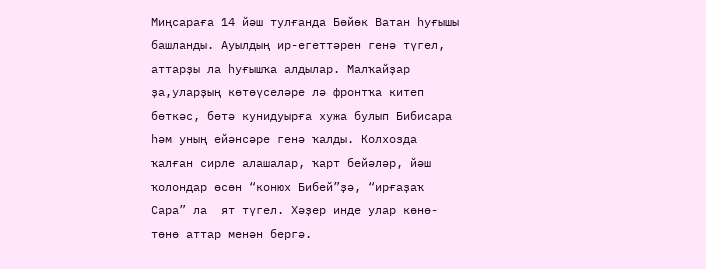Миңсараға 14 йәш тулғанда Бөйөк Ватан һуғышы башланды. Ауылдың ир-егеттәрен генә түгел, аттарҙы ла һуғышҡа алдылар. Малҡайҙар ҙа,уларҙың көтөүселәре лә фронтҡа китеп бөткәс, бөтә кунидуырға хужа булып Бибисара һәм уның ейәнсәре генә ҡалды. Колхозда ҡалған сирле алашалар, ҡарт бейәләр, йәш ҡолондар өсөн “конюх Бибей”ҙә, “ирғаҙаҡ Сара” ла  ят түгел. Хәҙер инде улар көнө-төнө аттар менән бергә.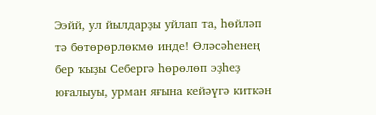Ээйй, ул йылдарҙы уйлап та, һөйләп тә бөтөрөрлөкмө инде! Өләсәһенең бер ҡыҙы Себергә һөрөлөп эҙһеҙ юғалыуы, урман яғына кейәүгә киткән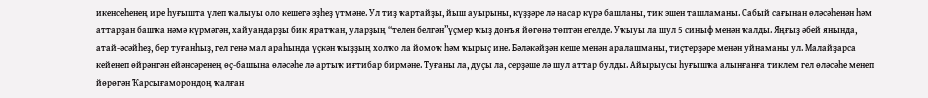икенсеһенең ире һуғышта үлеп ҡалыуы оло кешегә эҙһеҙ үтмәне. Ул тиҙ ҡартайҙы, йыш ауырыны, күҙҙәре лә насар күрә башланы, тик эшен ташламаны. Сабый сағынан өләсәһенән һәм аттарҙан башҡа нәмә күрмәгән, хайуандарҙы бик яратҡан, уларҙың “телен белгән”үҫмер ҡыҙ донъя йөгөнә төптән егелде. Уҡыуы ла шул 5 синыф менән ҡалды. Яңғыҙ әбей янында, атай-әсәйһеҙ, бер туғанһыҙ, гел генә мал араһында үҫкән ҡыҙҙың холҡо ла йомоҡ һәм ҡырыҫ ине. Бәләкәйҙән кеше менән аралашманы, тиҫтерҙәре менән уйнаманы ул. Малайҙарса кейенеп өйрәнгән ейәнсәренең өҫ-башына өләсәһе лә артыҡ иғтибар бирмәне. Туғаны ла, дуҫы ла, серҙәше лә шул аттар булды. Айырыусы һуғышҡа алынғанға тиклем гел өләсәһе менеп йөрөгән Ҡарсығаморондоң ҡалған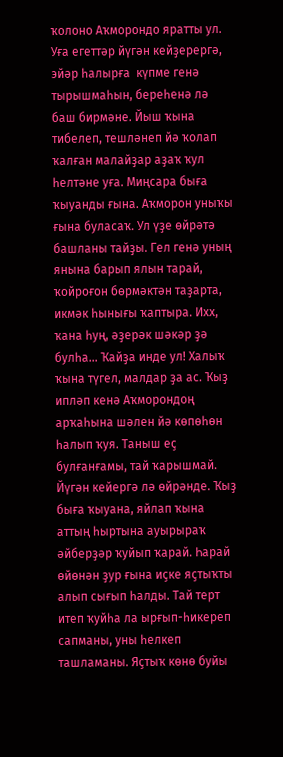ҡолоно Аҡморондо яратты ул. Уға егеттәр йүгән кейҙерергә, эйәр һалырға  күпме генә тырышмаһын, береһенә лә баш бирмәне. Йыш ҡына тибелеп, тешләнеп йә ҡолап ҡалған малайҙар аҙаҡ ҡул һелтәне уға. Миңсара быға ҡыуанды ғына. Аҡморон уныҡы ғына буласаҡ. Ул үҙе өйрәтә башланы тайҙы. Гел генә уның янына барып ялын тарай, ҡойроғон бөрмәктән таҙарта, икмәк һынығы ҡаптыра. Ихх, ҡана һуң, әҙерәк шәкәр ҙә булһа… Ҡайҙа инде ул! Халыҡ ҡына түгел, малдар ҙа ас. Ҡыҙ ипләп кенә Аҡморондоң арҡаһына шәлен йә көпөһөн һалып ҡуя. Таныш еҫ булғанғамы, тай ҡарышмай. Йүгән кейергә лә өйрәнде. Ҡыҙ быға ҡыуана, яйлап ҡына аттың һыртына ауырыраҡ әйберҙәр ҡуйып ҡарай. Һарай өйөнән ҙур ғына иҫке яҫтыҡты алып сығып һалды. Тай терт итеп ҡуйһа ла ырғып-һикереп сапманы, уны һелкеп ташламаны. Яҫтыҡ көнө буйы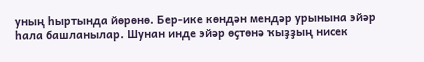уның һыртында йөрөнө. Бер-ике көндән мендәр урынына эйәр һала башланылар. Шунан инде эйәр өҫтөнә ҡыҙҙың нисек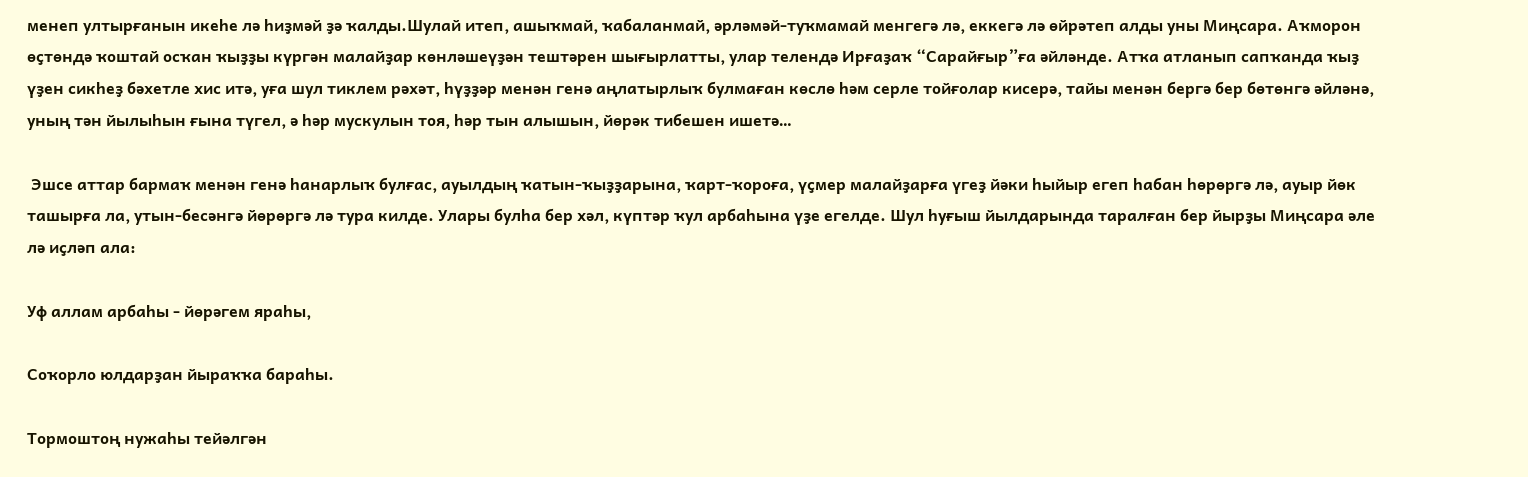менеп ултырғанын икеһе лә һиҙмәй ҙә ҡалды.Шулай итеп, ашыҡмай, ҡабаланмай, әрләмәй-туҡмамай менгегә лә, еккегә лә өйрәтеп алды уны Миңсара. Аҡморон өҫтөндә ҡоштай осҡан ҡыҙҙы күргән малайҙар көнләшеүҙән тештәрен шығырлатты, улар телендә Ирғаҙаҡ “Сарайғыр”ға әйләнде. Атҡа атланып сапҡанда ҡыҙ үҙен сикһеҙ бәхетле хис итә, уға шул тиклем рәхәт, һүҙҙәр менән генә аңлатырлыҡ булмаған көслө һәм серле тойғолар кисерә, тайы менән бергә бер бөтөнгә әйләнә, уның тән йылыһын ғына түгел, ә һәр мускулын тоя, һәр тын алышын, йөрәк тибешен ишетә…

 Эшсе аттар бармаҡ менән генә һанарлыҡ булғас, ауылдың ҡатын-ҡыҙҙарына, ҡарт-ҡороға, үҫмер малайҙарға үгеҙ йәки һыйыр егеп һабан һөрөргә лә, ауыр йөк ташырға ла, утын-бесәнгә йөрөргә лә тура килде. Улары булһа бер хәл, күптәр ҡул арбаһына үҙе егелде. Шул һуғыш йылдарында таралған бер йырҙы Миңсара әле лә иҫләп ала:

Уф аллам арбаһы - йөрәгем яраһы,

Соҡорло юлдарҙан йыраҡҡа бараһы.

Тормоштоң нужаһы тейәлгән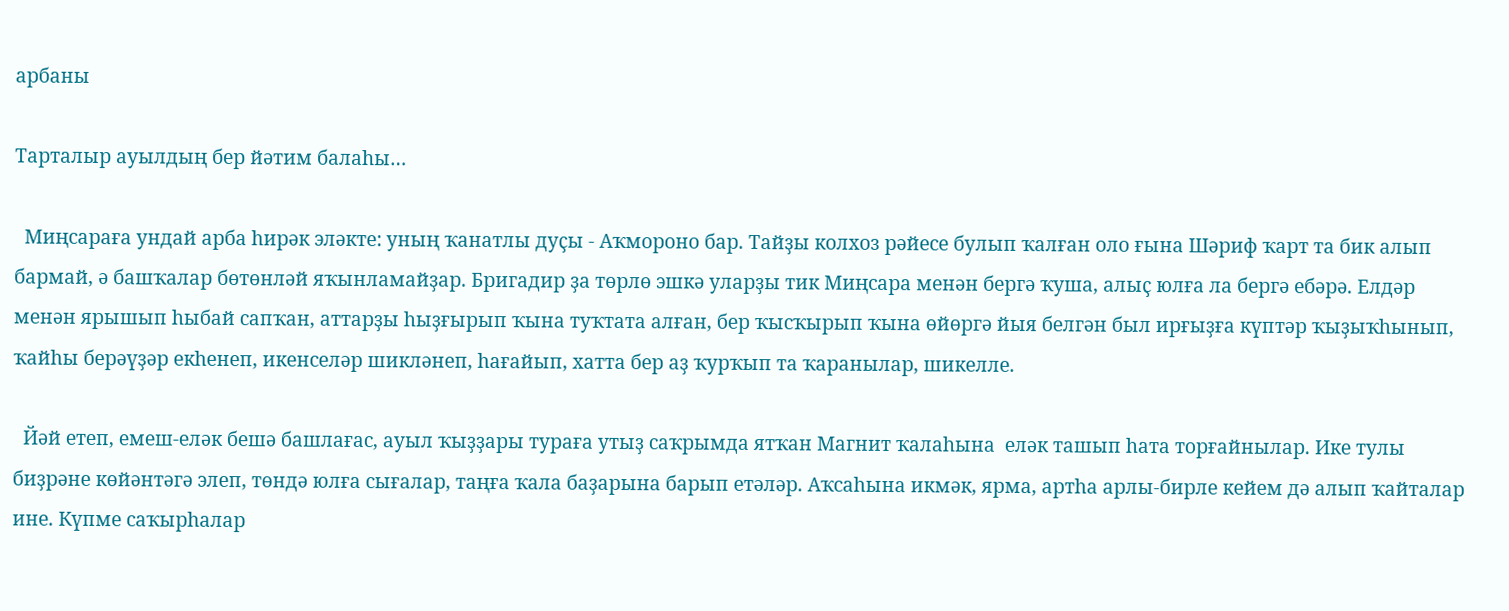арбаны

Тарталыр ауылдың бер йәтим балаһы…

  Миңсараға ундай арба һирәк эләкте: уның ҡанатлы дуҫы - Аҡмороно бар. Тайҙы колхоз рәйесе булып ҡалған оло ғына Шәриф ҡарт та бик алып бармай, ә башҡалар бөтөнләй яҡынламайҙар. Бригадир ҙа төрлө эшкә уларҙы тик Миңсара менән бергә ҡуша, алыҫ юлға ла бергә ебәрә. Елдәр менән ярышып һыбай сапҡан, аттарҙы һыҙғырып ҡына туҡтата алған, бер ҡысҡырып ҡына өйөргә йыя белгән был ирғыҙға күптәр ҡыҙыҡһынып, ҡайһы берәүҙәр екһенеп, икенселәр шикләнеп, һағайып, хатта бер аҙ ҡурҡып та ҡаранылар, шикелле.

  Йәй етеп, емеш-еләк бешә башлағас, ауыл ҡыҙҙары тураға утыҙ саҡрымда ятҡан Магнит ҡалаһына  еләк ташып һата торғайнылар. Ике тулы биҙрәне көйәнтәгә элеп, төндә юлға сығалар, таңға ҡала баҙарына барып етәләр. Аҡсаһына икмәк, ярма, артһа арлы-бирле кейем дә алып ҡайталар ине. Күпме саҡырһалар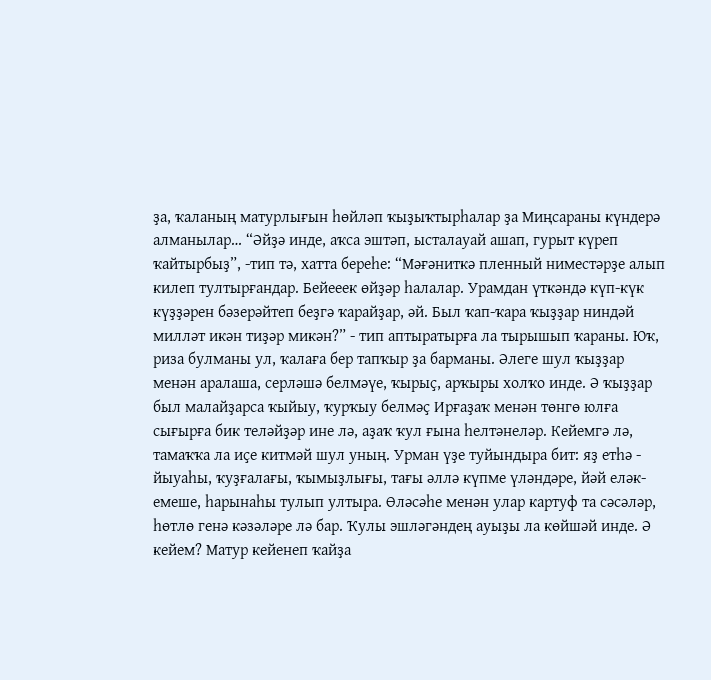ҙа, ҡаланың матурлығын һөйләп ҡыҙыҡтырһалар ҙа Миңсараны күндерә алманылар… “Әйҙә инде, аҡса эштәп, ысталауай ашап, гурыт күреп ҡайтырбыҙ”, -тип тә, хатта береһе: “Мәғәниткә пленный ниместәрҙе алып килеп тултырғандар. Бейееек өйҙәр һалалар. Урамдан үткәндә күп-күк күҙҙәрен бәзерәйтеп беҙгә ҡарайҙар, әй. Был ҡап-ҡара ҡыҙҙар ниндәй милләт икән тиҙәр микән?” - тип аптыратырға ла тырышып ҡараны. Юҡ, риза булманы ул, ҡалаға бер тапҡыр ҙа барманы. Әлеге шул ҡыҙҙар менән аралаша, серләшә белмәүе, ҡырыҫ, арҡыры холҡо инде. Ә ҡыҙҙар был малайҙарса ҡыйыу, ҡурҡыу белмәҫ Ирғаҙаҡ менән төнгө юлға сығырға бик теләйҙәр ине лә, аҙаҡ ҡул ғына һелтәнеләр. Кейемгә лә, тамаҡҡа ла иҫе китмәй шул уның. Урман үҙе туйындыра бит: яҙ етһә - йыуаһы, ҡуҙғалағы, ҡымыҙлығы, тағы әллә күпме үләндәре, йәй еләк-емеше, һарынаһы тулып ултыра. Өләсәһе менән улар картуф та сәсәләр, һөтлө генә кәзәләре лә бар. Ҡулы эшләгәндең ауыҙы ла көйшәй инде. Ә кейем? Матур кейенеп ҡайҙа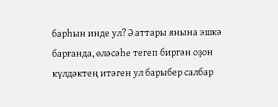барһын инде ул? Ә аттары янына эшкә барғанда, өләсәһе тегеп биргән оҙон күлдәктең итәген ул барыбер салбар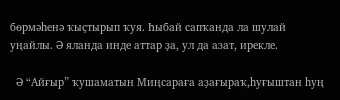бөрмәһенә ҡыҫтырып ҡуя. Һыбай сапҡанда ла шулай уңайлы. Ә яланда инде аттар ҙа, ул да азат, ирекле.

  Ә “Айғыр” ҡушаматын Миңсараға аҙағыраҡ,һуғыштан һуң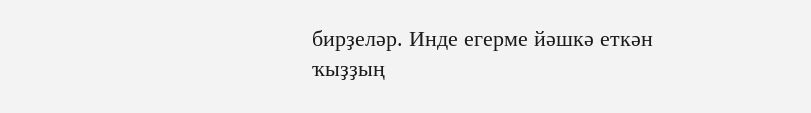бирҙеләр. Инде егерме йәшкә еткән ҡыҙҙың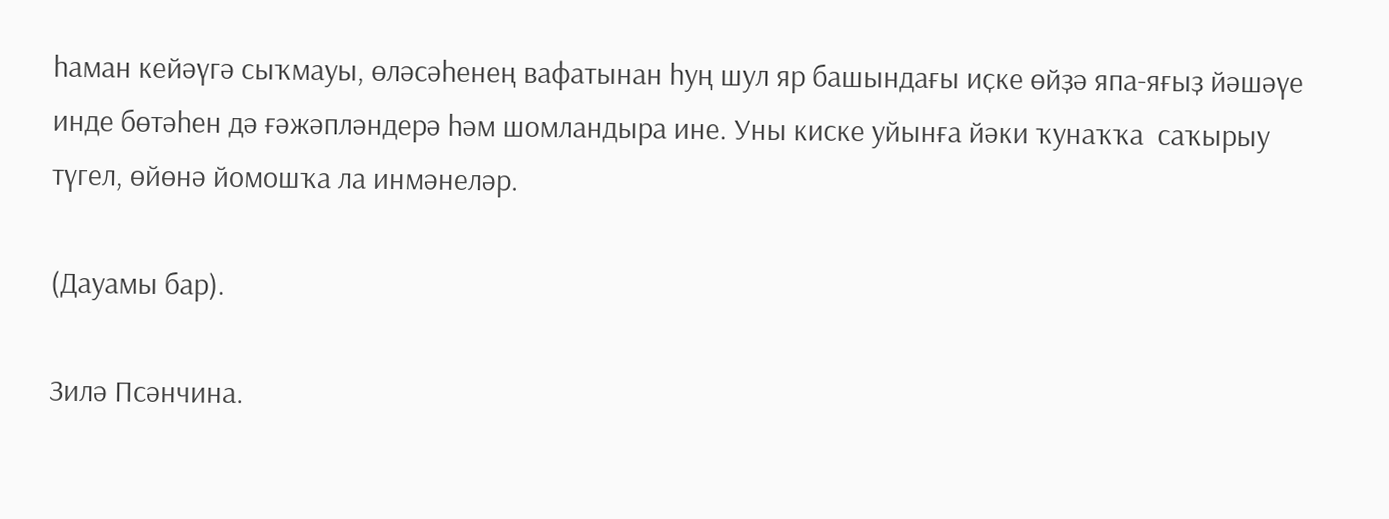һаман кейәүгә сыҡмауы, өләсәһенең вафатынан һуң шул яр башындағы иҫке өйҙә япа-яғыҙ йәшәүе инде бөтәһен дә ғәжәпләндерә һәм шомландыра ине. Уны киске уйынға йәки ҡунаҡҡа  саҡырыу түгел, өйөнә йомошҡа ла инмәнеләр.

(Дауамы бар).

Зилә Псәнчина.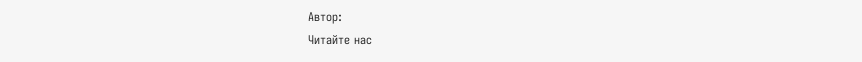Автор:
Читайте нас